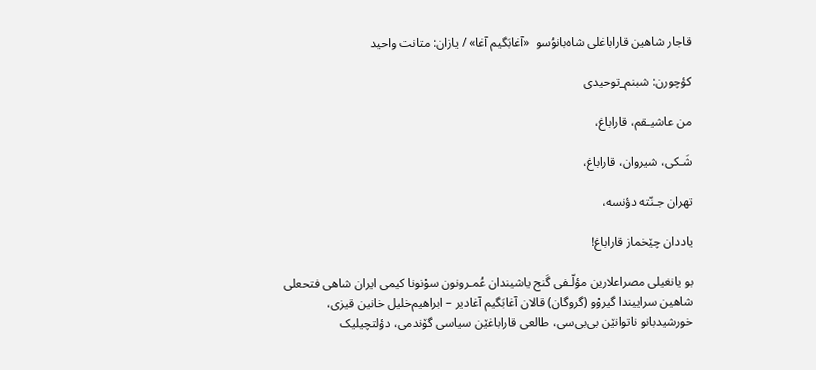قاجار شاهین قاراباغلی شاه‌بانوُسو  «آغابَگیم آغا» / یازان: متانت واحید

کؤچورن: شبنم_توحیدی

من عاشیـقم، قاراباغ،

شَـکی، شیروان، قاراباغ،

تهران جـنّته دؤنسه،

یاددان چێخماز قاراباغ!

بو یانغیلی مصراعلارین مؤلّـفی گَنج یاشیندان عُمـرونون سوْنونا کیمی ایران شاهی فتحعلی شاهین سراییندا گیروْو (گروگان) قالان آغابَگیم آغادیر – ابراهیم‌خلیل خانین قیزی، خورشیدبانو ناتوانێن بی‌بی‌سی، طالعی قاراباغێن سیاسی گۆندمی، دؤلتچیلیک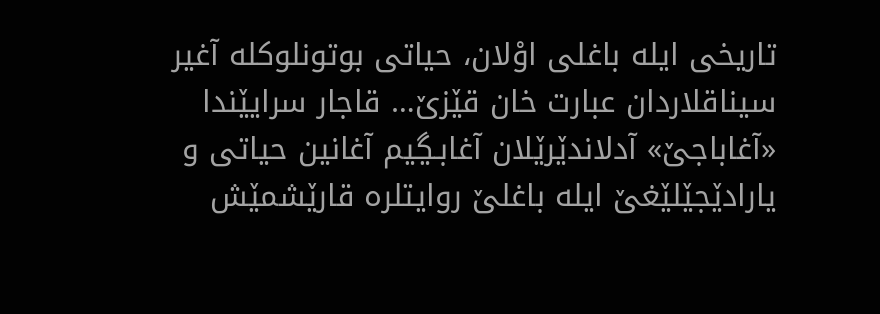تاریخی ایله باغلی اوْلان، حیاتی بوتونلوکله آغیر سیناقلاردان عبارت خان قێزێ… قاجار سرایێندا «آغاباجێ» آدلاندێرێلان آغابـڲیم آغانین حیاتی و یارادێجێلێغێ ایله باغلێ روایتلره قارێشمێش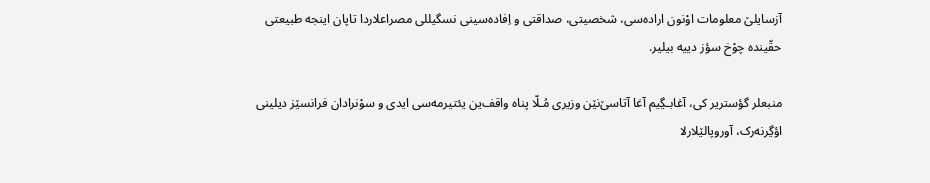آزسایلێ معلومات اوْنون اراده‌سی، شخصیتی، صداقتی و اِفاده‌سینی نسگیللی مصراعلاردا تاپان اینجه طبیعتی حقّینده چوْخ سؤز دییه بیلیر.

منبعلر گؤستریر کی، آغابـڲیم آغا آتاسێ‌نێن وزیری مُـلّا پناه واقف‌ین یئتیرمه‌سی ایدی و سوْنرادان فرانسێز دیلینی اؤڲرنه‌رک، آوروپالێلارلا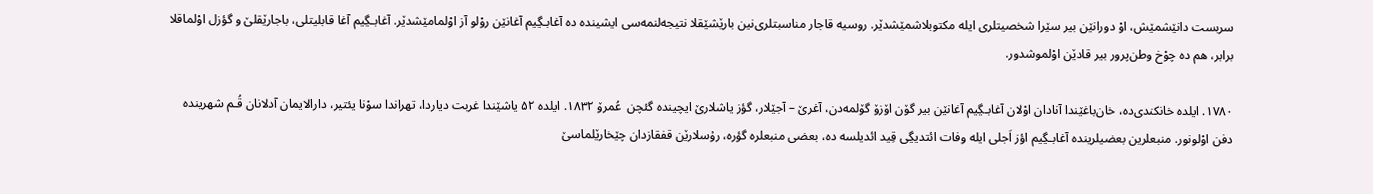سربست دانێشمێش، اوْ دورانێن بیر سێرا شخصیتلری ایله مکتوبلاشمێشدێر. روسیه قاجار مناسبتلری‌نین بارێشێقلا نتیجه‌لنمه‌سی ایشینده ده آغابـڲیم آغانێن روْلو آز اوْلمامێشدێر. آغابـڲیم آغا قابلیتلی، باجارێقلێ و گؤزل اوْلماقلا برابر، هم ده چوْخ وطن‌پرور بیر قادێن اوْلموشدور.

۱۷۸۰. ایلده خانکندی‌ده، خان‌باغێندا آنادان اوْلان آغابـڲیم آغانێن بیر گۆن اۆزۆ گۆلمه‌دن، آغرێ – آجێلار، گؤز یاشلارێ ایچینده گئچن  عُمرۆ ۱۸۳۲. ایلده ۵۲ یاشێندا غربت دیاردا، تهراندا سوْنا یئتیر، دارالایمان آدلانان قُـم شهرینده دفن اوْلونور. منبعلرین بعضیلرینده آغابـڲیم اؤز اَجلی ایله وفات ائتدیڲی قِید ائدیلسه ده، بعضی منبعلره گؤره، رۇسلارێن قفقازدان چێخارێلماسێ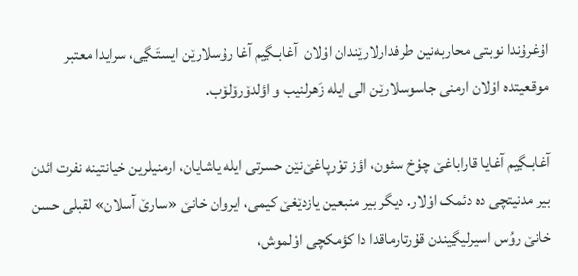اۇغرۇندا نوبتی محاربه‌نین طرفدارلارێندان اوْلان  آغابـڲیم آغا رۇسلارێن ایستَـڲی، سرایدا معتبر موقعیتده اوْلان ارمنی جاسوسلارێن الی ایله زَهرلنیب و اؤلدۆرۆلۆب.

آغابـڲیم آغایا قاراباغێ چوْخ سئون، اؤز توْرپاغێ‌نێن حسرتی ایله یاشایان، ارمنیلرین خیانتینه نفرت ائدن بیر مدنیتچی ده دئمک اوْلار. دیگر بیر منبعین یازدێغێ کیمی، ایروان خانێ «سارێ آسلان» لقبلی حسن خانێ روُس اسیرلیڲیندن قۇرتارماقدا دا کؤمکچی اوْلموش،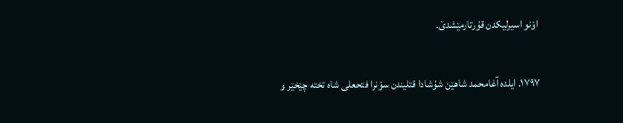اوْنو اسیرلیکدن قۇرتارمێشدێ.

۱۷۹۷. ایلده آغامحمد شاهێن شۇشادا قتلیندن سوْنرا فتحعلی شاه تخته چێخێر و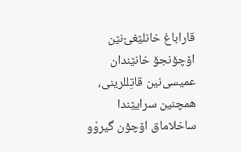قاراباغ خانلێغێ‌نێن اۆچۆنجۆ خانێندان عمیسی‌نین قاتِللرینی، همچنین سرایێندا ساخلاماق اۆچۆن گیروْو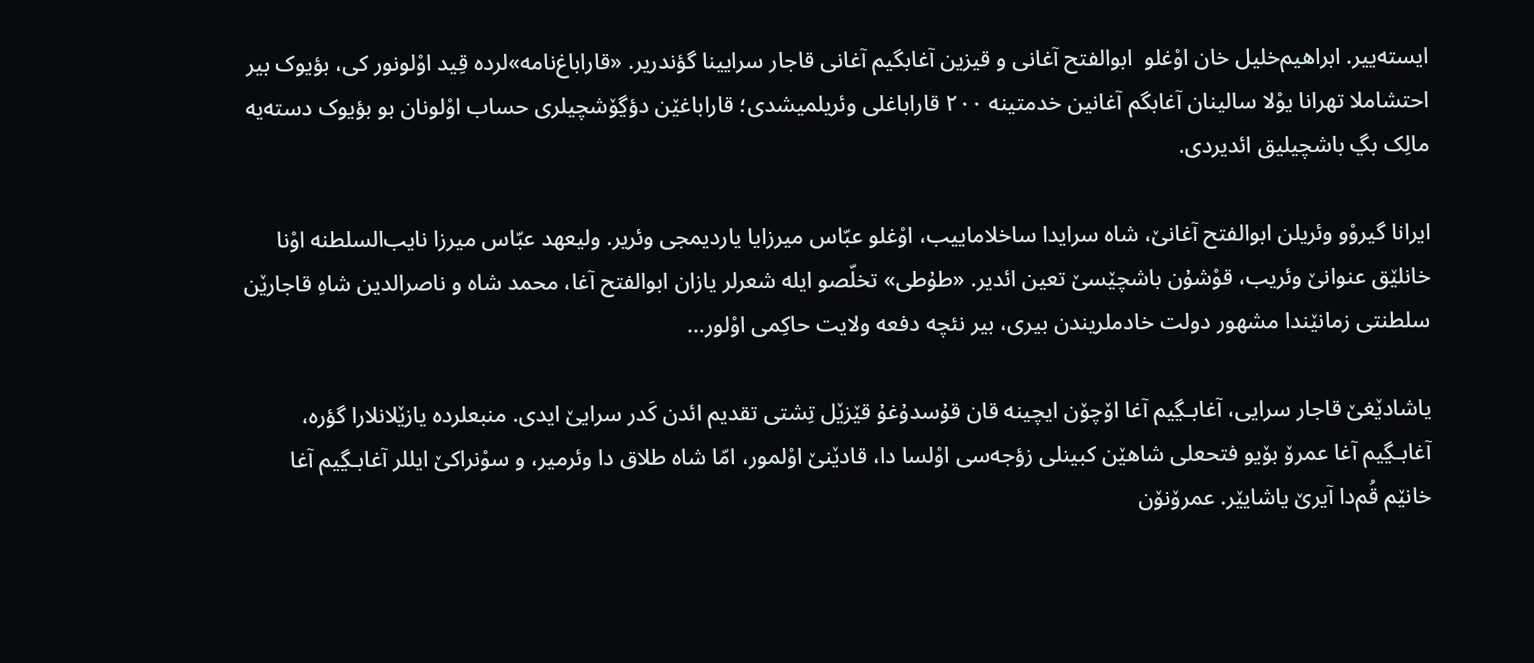ایسته‌ییر. ابراهیم‌خلیل خان اوْغلو  ابوالفتح آغانی و قیزین آغابگیم آغانی قاجار سرایینا گؤندریر. «قاراباغ‌نامه‌»لرده قِید اوْلونور کی، بؤیوک بیر احتشاملا تهرانا یوْلا سالینان آغابگم آغانین خدمتینه ۲۰۰ قاراباغلی وئریلمیشدی؛ قاراباغێن دؤڲۆشچیلری حساب اوْلونان بو بؤیوک دسته‌یه مالِک بڲ باشچیلیق ائدیردی.

ایرانا گیروْو وئریلن ابوالفتح آغانێ، شاه سرایدا ساخلاماییب، اوْغلو عبّاس میرزایا یاردیمجی وئریر. ولیعهد عبّاس میرزا نایب‌السلطنه اوْنا خانلێق عنوانێ وئریب، قوْشۇن باشچێسێ تعین ائدیر. «طۇطی» تخلّصو ایله شعرلر یازان ابوالفتح آغا، محمد شاه و ناصرالدین شاهِ قاجارێن سلطنتی زمانێندا مشهور دولت خادملریندن بیری، بیر نئچه دفعه ولایت حاکِمی اوْلور…

یاشادێغێ قاجار سرایی، آغابـڲیم آغا اۆچۆن ایچینه قان قۇسدۇغۇ قێزێل تِشتی تقدیم ائدن کَدر سرایێ ایدی. منبعلرده یازێلانلارا گؤره، آغابـڲیم آغا عمرۆ بۆیو فتحعلی شاهێن کبینلی زؤجه‌سی اوْلسا دا، قادێنێ اوْلمور، امّا شاه طلاق دا وئرمیر، و سوْنراکێ ایللر آغابـڲیم آغا خانێم قُم‌دا آیرێ یاشایێر. عمرۆنۆن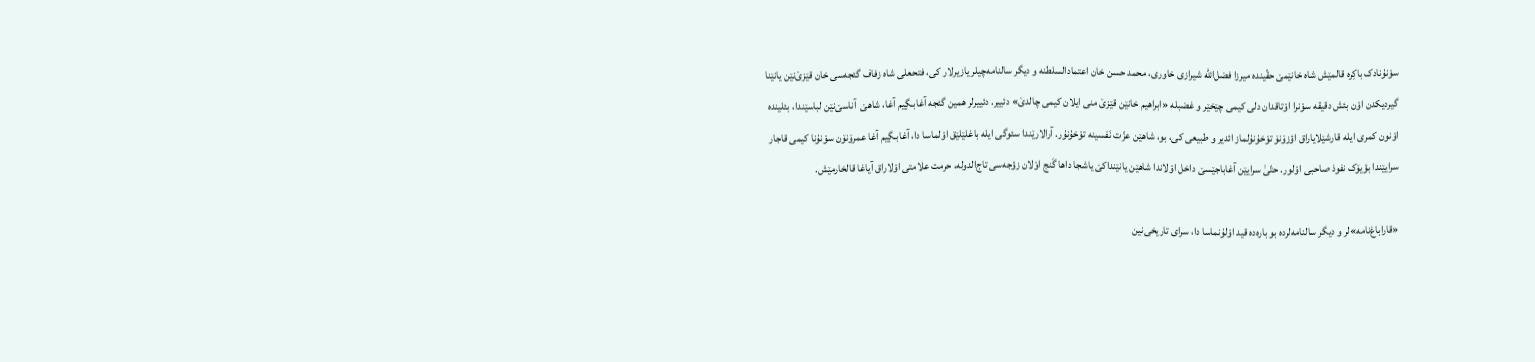سوْنۇنادک باکِره قالمێش شاه خانێمێ حقّینده میرزا فضل‌الله شیرازی خاوری، محمد حسن خان اعتمادالسلطنه و دیگر سالنامه‌چیلر یازیرلار کی، فتحعلی شاه زفاف گئجه‌سی خان قێزێ‌نێن یانێنا گیردیکدن اوْن بئش دقیقه سوْنرا اوْتاقدان دلی کیمی چێخێر و غضبله «ابراهیم خانێن قێزێ منی ایلان کیمی چالدێ» دئییر. دئییرلر همین گئجه آغابـڲیم آغا، شاهێ  آناسێ‌نێن لباسێندا، بئلینده اوْنون کمری ایله قارشێلایاراق اؤزۆنۆ توْخۇنۇلماز ائدیر و طبیعی کی، بو، شاهێن عزّت نَفسینه توْخۇنۇر. آرالارێندا سئوگی ایله باغلێلێق اوْلماسا دا، آغابـڲیم آغا عمرۆنۆن سوْنۇنا کیمی قاجار سرایێندا بؤیۆک نفوذ صاحبی اوْلور. حتّیٰ سرایێن آغاباجێسێ داخل اوْلاندا شاهێن یانێنداکێ یاشجا داها گَنج اوْلان زؤجه‌سی تاج‌الدوله، حرمت علامتی اوْلاراق آیاغا قالخارمێش.

«قاراباغ‌نامه»لر و دیگر سالنامه‌لرده بو باره‌ده قید اوْلۇنماسا دا، سرای تاریخی‌نین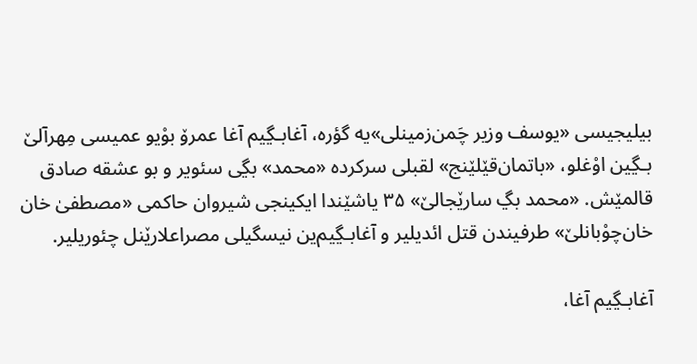بیلیجیسی «یوسف وزیر چَمن‌زمینلی»یه گؤره، آغابـڲیم آغا عمرۆ بوْیو عمیسی مِهرآلێ بـڲین اوْغلو، «باتمان‌قێلێنج» لقبلی سرکرده «محمد» بڲی سئویر و بو عشقه صادق قالمێش. «محمد بڲ سارێجالێ» ۳۵ یاشێندا ایکینجی شیروان حاکمی «مصطفیٰ خان خان‌چوْبانلێ» طرفیندن قتل ائدیلیر و آغابـڲیم‌ین نیسگیلی مصراعلارێنل چئوریلیر.

آغابـڲیم آغا،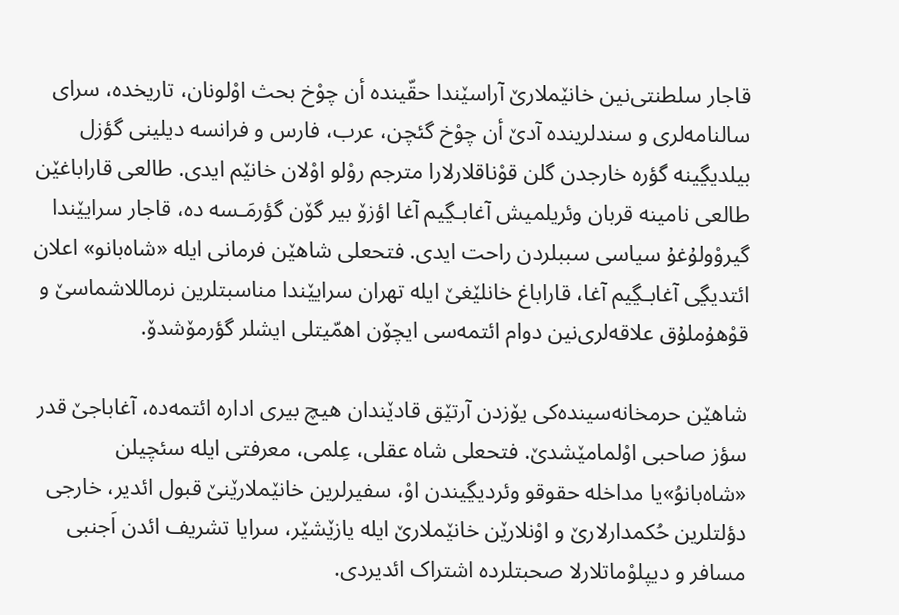قاجار سلطنتی‌نین خانێملارێ آراسێندا حقّینده أن چوْخ بحث اوْلونان، تاریخده، سرای سالنامه‌لری و سندلرینده آدێ أن چوْخ گئچن، عرب، فارس و فرانسه دیلینی گؤزل بیلدیڲینه گؤره خارجدن گلن قوْناقلارلارا مترجم روْلو اوْلان خانێم ایدی. طالعی قاراباغێن طالعی نامینه قربان وئریلمیش آغابـڲیم آغا اؤزۆ بیر گۆن گؤرمَـسه‌ ده، قاجار سرایێندا گیروْولۇغۇ سیاسی سببلردن راحت ایدی. فتحعلی شاهێن فرمانی ایله «شاه‌بانو» اعلان ائتدیڲی آغابـڲیم آغا، قاراباغ خانلێغێ ایله تهران سرایێندا مناسبتلرین نرماللاشماسێ و قوْهۇملۇق علاقه‌لری‌نین دوام ائتمه‌سی ایچۆن اهمّیتلی ایشلر گؤرمۆشدۆ.

شاهێن حرمخانه‌سینده‌کی یۆزدن آرتێق قادێندان هیچ بیری اداره‌ ائتمه‌ده، آغاباجێ قدر سؤز صاحبی اوْلمامێشدێ. فتحعلی شاه عقلی، عِلمی، معرفتی ایله سئچیلن «شاه‌بانوُ»یا مداخله حقوقو وئردیڲیندن اوْ، سفیرلرین خانێملارێنێ قبول ائدیر، خارجی دؤلتلرین حُکمدارلارێ و اوْنلارێن خانێملارێ ایله یازێشێر، سرایا تشریف ائدن اَجنبی مسافر و دیپلوْماتلارلا صحبتلرده اشتراک ائدیردی.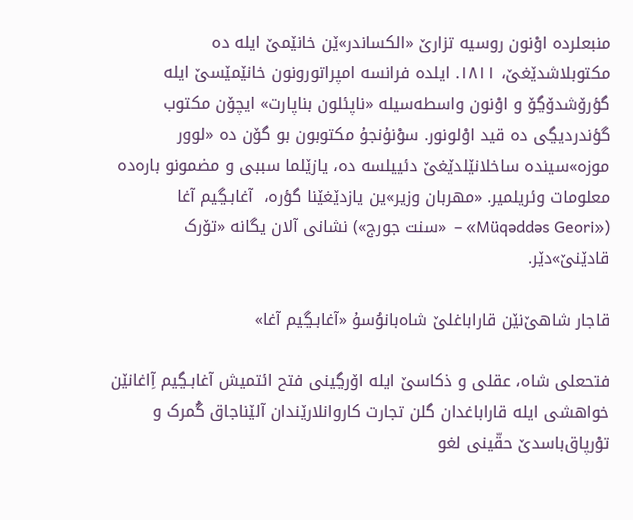منبعلرده اوْنون روسیه تزارێ «الکساندر»ێن خانێمێ ایله ده مکتوبلاشدێغێ، ۱۸۱۱. ایلده فرانسه امپراتورونون خانێمێسێ ایله گؤرۆشدۆڲۆ و اوْنون واسطه‌سیله «ناپئلون بناپارت» ایچۆن مکتوب گؤندردیڲی ده قید اوْلونور. سوْنۇنجۇ مکتوبون بو گۆن ده «لوور موزه»سینده ساخلانێلدێغێ دئییلسه ده، یازێلما سببی و مضمونو باره‌ده معلومات وئریلمیر. «مهربان وزیر»ین یازدێغێنا گؤره،  آغابـڲیم آغا («Müqəddəs Geori» –  «سنت جورج») نشانی آلان یگانه «تۆرک قادێنێ»دێر.

قاجار شاهێ‌نێن قاراباغلێ شاه‌بانوُسۇ «آغابـڲیم آغا»

فتحعلی شاه، عقلی و ذکاسێ ایله اۆرڲینی فتح ائتمیش آغابـڲیم آِاغانێن خواهشی ایله قاراباغدان گلن تجارت کاروانلارێندان آلێناجاق گُمرک و توْرپاق‌باسدێ حقّینی لغو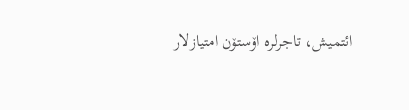ائتمیش، تاجرلره اۆستۆن امتیازلار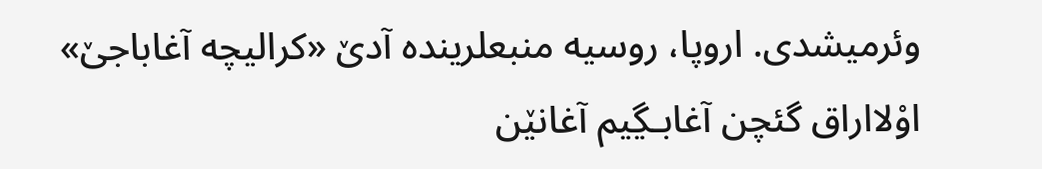وئرمیشدی. اروپا، روسیه منبعلرینده آدێ «کرالیچه آغاباجێ» اوْلااراق گئچن آغابـڲیم آغانێن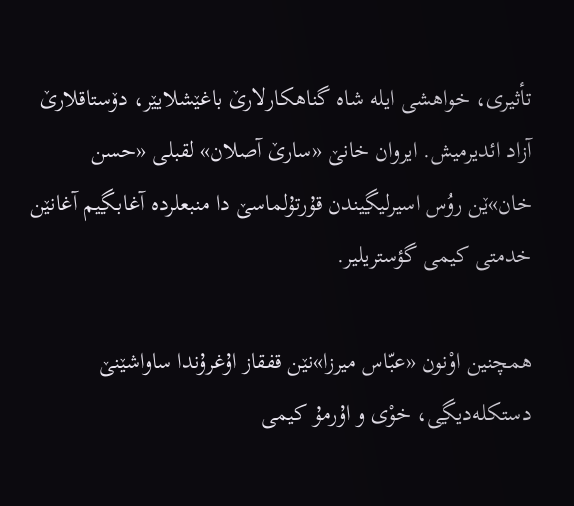تأثیری، خواهشی ایله شاه گناهکارلارێ باغێشلایێر، دۆستاقلارێ آزاد ائدیرمیش. ایروان خانێ «سارێ آصلان» لقبلی «حسن خان»ێن روُس اسیرلیڲیندن قۇرتۇلماسێ دا منبعلرده آغابـڲیم آغانێن خدمتی کیمی گؤستریلیر.

همچنین اوْنون «عبّاس میرزا»نێن قفقاز اۇغرۇندا ساواشێنێ دستکله‌دیڲی، خوْی و اۇرمۇ کیمی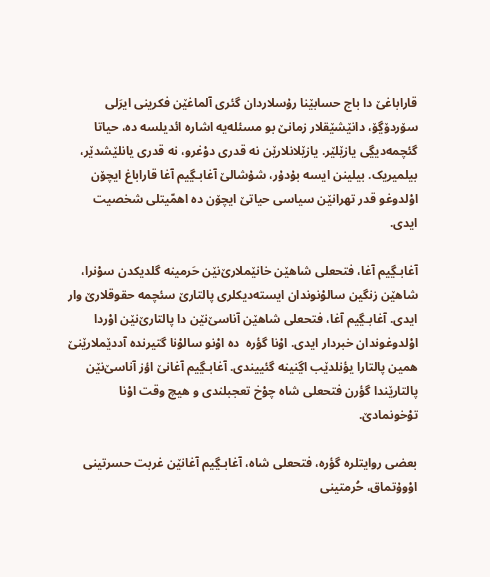قاراباغێ دا باج حسابێنا رۇسلاردان گئری آلماغێن فکرینی ایرَلی سۆردۆڲۆ، دانێشێقلار زمانێ بو مسئله‌یه اشاره ائدیلسه ده، حیاتا گئچمه‌دیڲی یازێلێر. یازێلانلارێن نه قدری دوْغرو، نه قدری یانلێشدێر، بیلمیریک. بیلینن ایسه بۇدۇر، شۇشالێ آغابـڲیم آغا قاراباغ ایچۆن اوْلدوغو قدر تهرانێن سیاسی حیاتێ ایچۆن ده اهمّیتلی شخصیت ایدی.

آغابـڲیم آغا، فتحعلی شاهێن خانێملارێ‌نێن حَرمینه گلدیکدن سوْنرا، شاهێن زنگین سالوْنوندان ایسته‌دیکلری پالتارێ سئچمه حقوقلارێ وار ایدی. آغابـڲیم آغا، فتحعلی شاهێن آناسێ‌نێن دا پالتارێ‌نێن اوْردا اوْلدوغوندان خبردار ایدی. اوْنا گؤره  ده اوْنو سالوْنا گتیرنده آددێملارێنێ همین پالتارا یؤنلدێب اڲنینه گئییندی. آغابـڲیم آغانێ اؤز آناسێ‌نێن پالتارێندا گؤرن فتحعلی شاه چوْخ تعجبلندی و هیچ وقت اوْنا توْخونمادێ.

بعضی روایتلره گؤره، فتحعلی شاه، آغابـڲیم آغانێن غربت حسرتینی اوْوۇتماق، حُرمتینی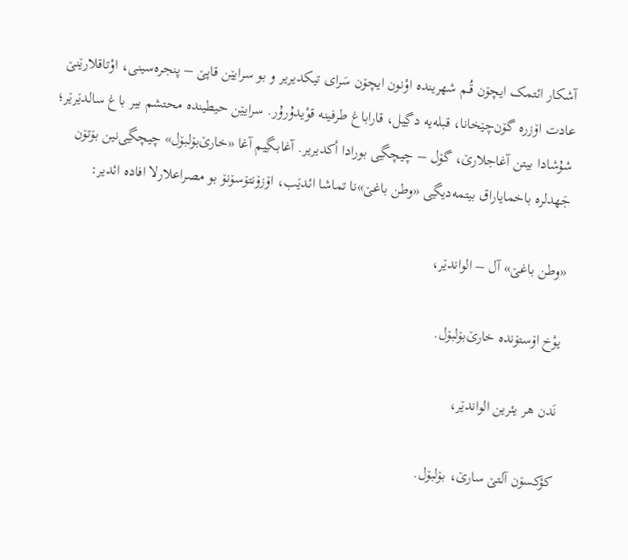آشکار ائتمک ایچۆن قُـم شهرینده اوْنون ایچۆن سَرای تیکدیریر و بو سرایێن قاپێ – پنجره‌سینی، اوْتاقلارێنێ عادت اۆزره گۆن‌چێخانا، قبله‌یه دڲیل، قاراباغ طرفینه قوْیدۇرۇر. سرایێن حیطینده محتشم بیر باغ سالدێرێر؛ شۇشادا بیتن آغاجلارێ، گۆل – چیچڲی بورادا أکدیریر. آغابـڲیم آغا «خارێ‌بۆلبۆل» چیچڲی‌نین بۆتۆن جَهدلره باخمایاراق بیتمه‌دیڲی «وطن باغێ»نا تماشا ائدێب، اۆزۆنتۆسۆنۆ بو مصراعلارلا افاده ائدیر:

«وطن باغێ» آل – الواندێر،

یوْخ اۆستۆنده خارێ‌بۆلبۆل.

نَدن هر یئرین الواندێر،

کؤکسۆن آلتێ سارێ، بۆلبۆل.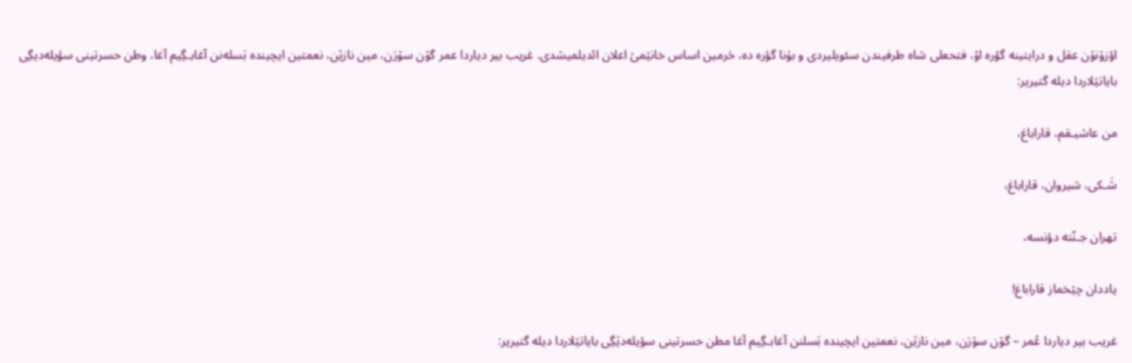اؤزۆنۆن عقل و درایتینه گؤره اوْ، فتحعلی شاه طرفیندن سئویلیردی و بۇنا گؤره ده، حَرمین اساس خانێمێ اعلان ائدیلمیشدی. غریب بیر دیاردا عمر گۆن سۆرَن، مین نازێن، نعمتین ایچینده بَسله‌نن آغابـڲیم آغا، وطن حسرتینی سؤیله‌دیڲی بایاتێلاردا دیله گتیریر:

من عاشیـقم، قاراباغ،

شَـکی، شیروان، قاراباغ،

تهران جـنّته دؤنسه،

یاددان چێخماز قاراباغ!

غریب بیر دیاردا عُمر – گۆن سۆرَن، مین نازێن، نعمتین ایچینده بَسلنن آغابـڲیم آغا مطن حسرتینی سؤیله‌دێڲی بایاتێلاردا دیله گتیریر: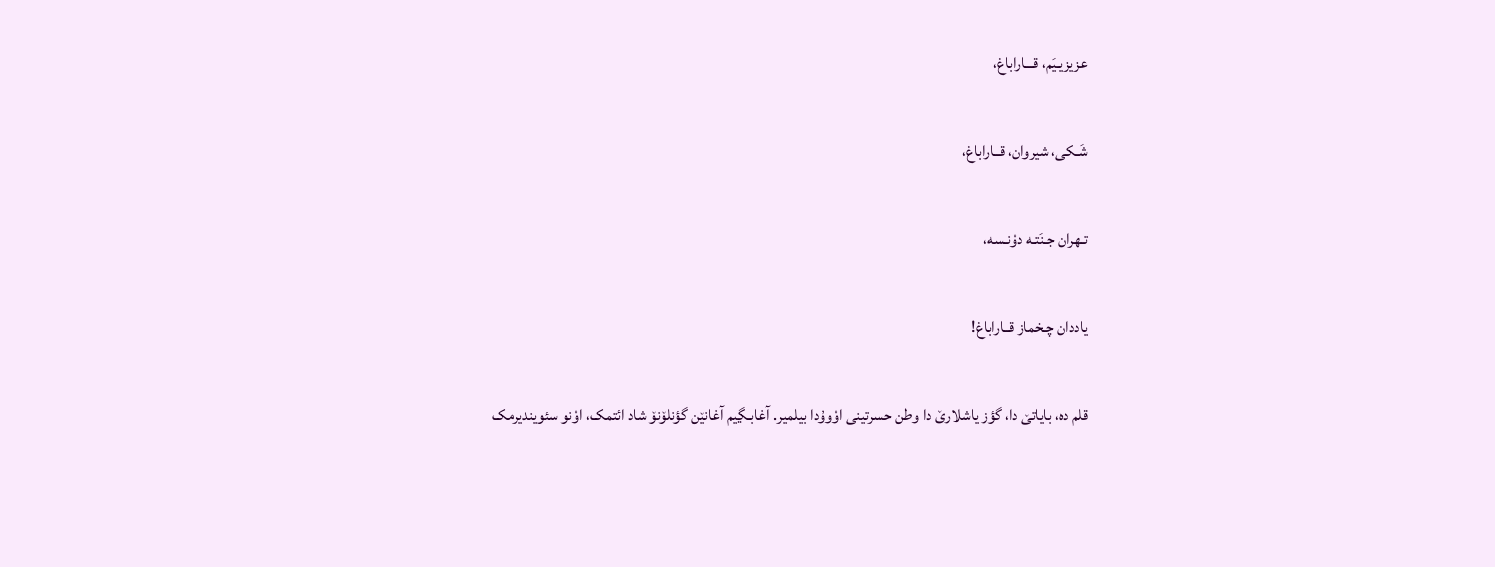عزیزیـیَم، قـــاراباغ،

شَـکی، شیروان، قــاراباغ،

تـهران جـنَتـه دوْنـسه،

یاددان چـخماز قــاراباغ!

قلم ده، بایاتێ دا، گؤز یاشلارێ دا وطن حسرتینی اوْوۇدا بیلمیر. آغابـڲیم آغانێن گؤنلۆنۆ شاد ائتمک، اوْنو سئویندیرمک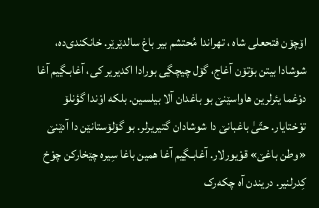اۆچۆن فتحعلی شاه ، تهراندا مُحتشم بیر باغ سالدێرێر. خانکندی‌ده، شوشادا بیتن بۆتۆن آغاج، گۆل چیچڲی بورادا اکدیریر کی، آغابـڲیم آغا دوْغما یئرلرین هاواسێنێ بو باغدان آلا بیلسین. بلکه اوْندا گؤنلۆ توْختایار. حتّیٰ باغبانێ دا شوشادان گتیریرلر. بو گۆلۆستانێن دا آدێنێ «وطن باغێ» قوْیورلار. آغابـڲیم آغا همین باغا سِیره چێخارکن چوْخ کِدرلنیر. دریندن آه چکه‌رک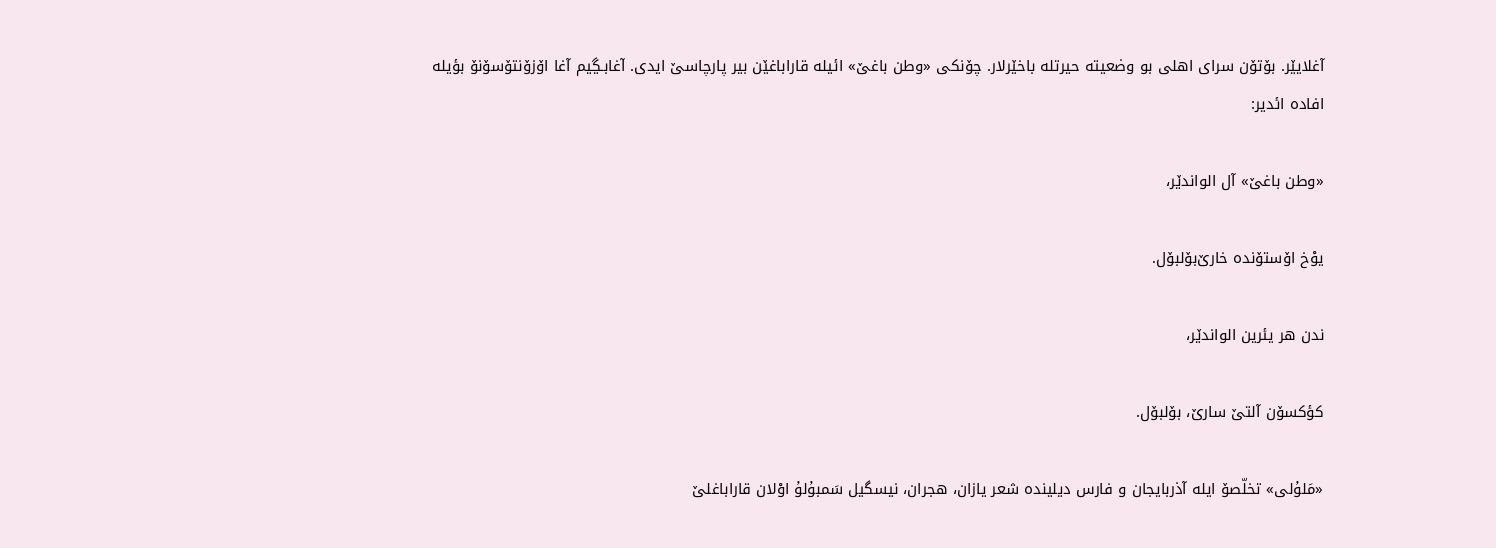آغلایێر. بۆتۆن سرای اهلی بو وضعیته حیرتله باخێرلار. چۆنکی «وطن باغێ» ائیله قاراباغێن بیر پارچاسێ ایدی. آغابـڲیم آغا اۆزۆنتۆسۆنۆ بؤیله افاده ائدیر:

«وطن باغێ» آل الواندێر،

یوْخ اۆستۆنده خارێ‌بۆلبۆل.

ندن هر یئرین الواندێر،

کؤکسۆن آلتێ سارێ، بۆلبۆل.

«مَلۇلی» تخلّصۆ ایله آذربایجان و فارس دیلینده شعر یازان، هجران، نیسگیل سَمبۇلۇ اوْلان قاراباغلێ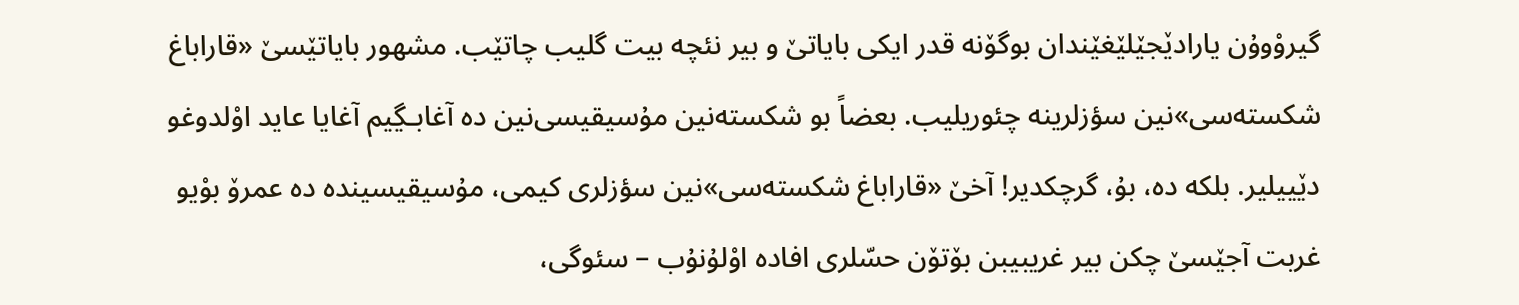گیروْوۇن یارادێجێلێغێندان بوگۆنه قدر ایکی بایاتێ و بیر نئچه بیت گلیب چاتێب. مشهور بایاتێسێ «قاراباغ شکسته‌سی»نین سؤزلرینه چئوریلیب. بعضاً بو شکسته‌نین مۇسیقیسی‌نین ده آغابـڲیم آغایا عاید اوْلدوغو دێییلیر. بلکه ده، بۇ، گرچکدیر! آخێ «قاراباغ شکسته‌سی»نین سؤزلری کیمی، مۇسیقیسینده ده عمرۆ بوْیو غربت آجێسێ چکن بیر غریبیبن بۆتۆن حسّلری افاده اوْلۇنۇب – سئوگی،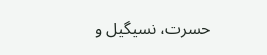حسرت، نسیگیل و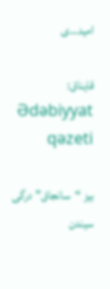امید…ی

قایناق: Ədəbiyyat qəzeti

بیز “سانجاق” درگی سیندن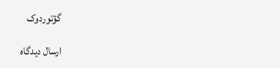گؤتوردوک

ارسال دیدگاه